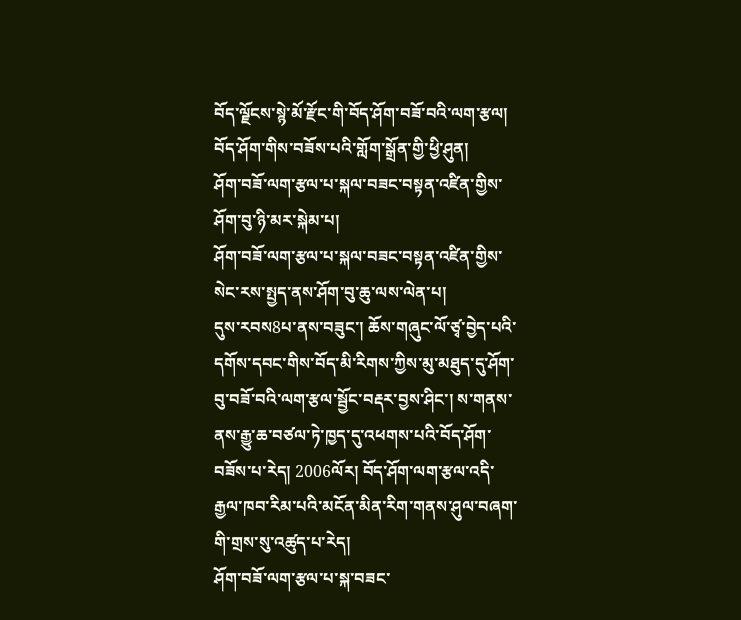བོད་ལྗོངས་སྙེ་མོ་རྫོང་གི་བོད་ཤོག་བཟོ་བའི་ལག་རྩལ།
བོད་ཤོག་གིས་བཟོས་པའི་གློག་སྒྲོན་གྱི་ཕྱི་ཤུན།
ཤོག་བཟོ་ལག་རྩལ་པ་སྐལ་བཟང་བསྟན་འཛིན་གྱིས་ཤོག་བུ་ཉི་མར་སྐེམ་པ།
ཤོག་བཟོ་ལག་རྩལ་པ་སྐལ་བཟང་བསྟན་འཛིན་གྱིས་སེང་རས་སྤྱད་ནས་ཤོག་བུ་ཆུ་ལས་ལེན་པ།
དུས་རབས8པ་ནས་བཟུང་། ཆོས་གཞུང་ལོ་ཙྭ་བྱེད་པའི་དགོས་དབང་གིས་བོད་མི་རིགས་ཀྱིས་མུ་མཐུད་དུ་ཤོག་བུ་བཟོ་བའི་ལག་རྩལ་སྦྱོང་བརྡར་བྱས་ཤིང་། ས་གནས་ནས་རྒྱུ་ཆ་བཙལ་ཏེ་ཁྱད་དུ་འཕགས་པའི་བོད་ཤོག་བཟོས་པ་རེད། 2006ལོར། བོད་ཤོག་ལག་རྩལ་འདི་རྒྱལ་ཁབ་རིམ་པའི་མངོན་མིན་རིག་གནས་ཤུལ་བཞག་གི་གྲས་སུ་འཚུད་པ་རེད།
ཤོག་བཟོ་ལག་རྩལ་པ་སྐ་བཟང་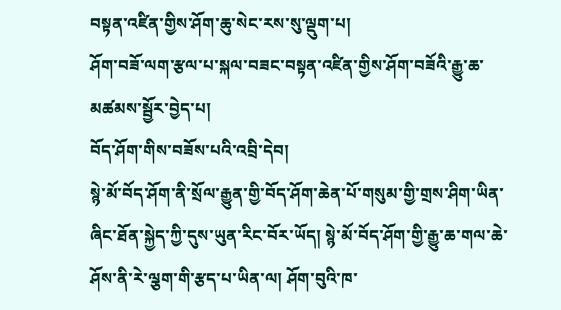བསྟན་འཛིན་གྱིས་ཤོག་ཆུ་སེང་རས་སུ་ལྡུག་པ།
ཤོག་བཟོ་ལག་རྩལ་པ་སྐལ་བཟང་བསྟན་འཛིན་གྱིས་ཤོག་བཟོའི་རྒྱུ་ཆ་མཚམས་སྦྱོར་བྱེད་པ།
བོད་ཤོག་གིས་བཟོས་པའི་འབྲི་དེབ།
སྙེ་མོ་བོད་ཤོག་ནི་སྲོལ་རྒྱུན་གྱི་བོད་ཤོག་ཆེན་པོ་གསུམ་གྱི་གྲས་ཤིག་ཡིན་ཞིང་ཐོན་སྐྱེད་ཀྱི་དུས་ཡུན་རིང་བོར་ཡོད། སྙེ་མོ་བོད་ཤོག་གྱི་རྒྱུ་ཆ་གལ་ཆེ་ཤོས་ནི་རེ་ལྕག་གི་རྩད་པ་ཡིན་ལ། ཤོག་བུའི་ཁ་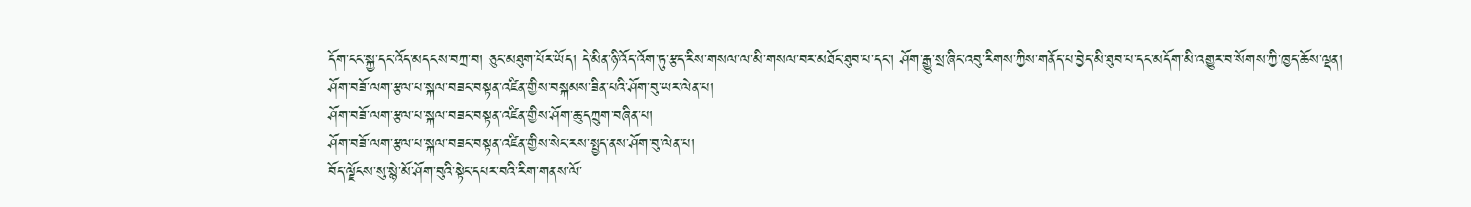དོག་ངང་སྐྱ་དང་འོད་མདངས་བཀྲ་བ། ཅུང་མཐུག་པོར་ཡོད། དེ་མིན་ཉི་འོད་འོག་ཏུ་རྩད་རིས་གསལ་ལ་མི་གསལ་བར་མཐོང་ཐུབ་པ་དང་། ཤོག་རྒྱུ་སྲ་ཞིང་འབུ་རིགས་ཀྱིས་གནོད་པ་བྱེད་མི་ཐུབ་པ་དང་མདོག་མི་འགྱུར་བ་སོགས་ཀྱི་ཁྱད་ཆོས་ལྡན།
ཤོག་བཟོ་ལག་རྩལ་པ་སྐལ་བཟང་བསྟན་འཛིན་གྱིས་བསྐམས་ཟིན་པའི་ཤོག་བུ་ཡར་ལེན་པ།
ཤོག་བཟོ་ལག་རྩལ་པ་སྐལ་བཟང་བསྟན་འཛིན་གྱིས་ཤོག་ཆུ་དཀྲུག་བཞིན་པ།
ཤོག་བཟོ་ལག་རྩལ་པ་སྐལ་བཟང་བསྟན་འཛིན་གྱིས་སེང་རས་སྤྱད་ནས་ཤོག་བུ་ལེན་པ།
བོད་ལྗོངས་སུ་སྙེ་མོ་ཤོག་བུའི་སྟེང་དཔར་བའི་རིག་གནས་ལོ་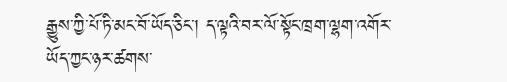རྒྱུས་ཀྱི་པོ་ཏི་མང་བོ་ཡོད་ཅིང་། ད་ལྟའི་བར་ལོ་སྟོང་ཁྲག་ལྷག་འགོར་ཡོད་ཀྱང་ཉར་ཚགས་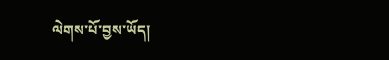ལེགས་པོ་བྱས་ཡོད།